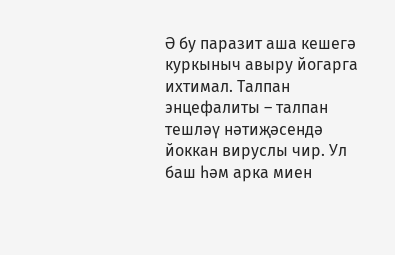Ә бу паразит аша кешегә куркыныч авыру йогарга ихтимал. Талпан энцефалиты – талпан тешләү нәтиҗәсендә йоккан вируслы чир. Ул баш һәм арка миен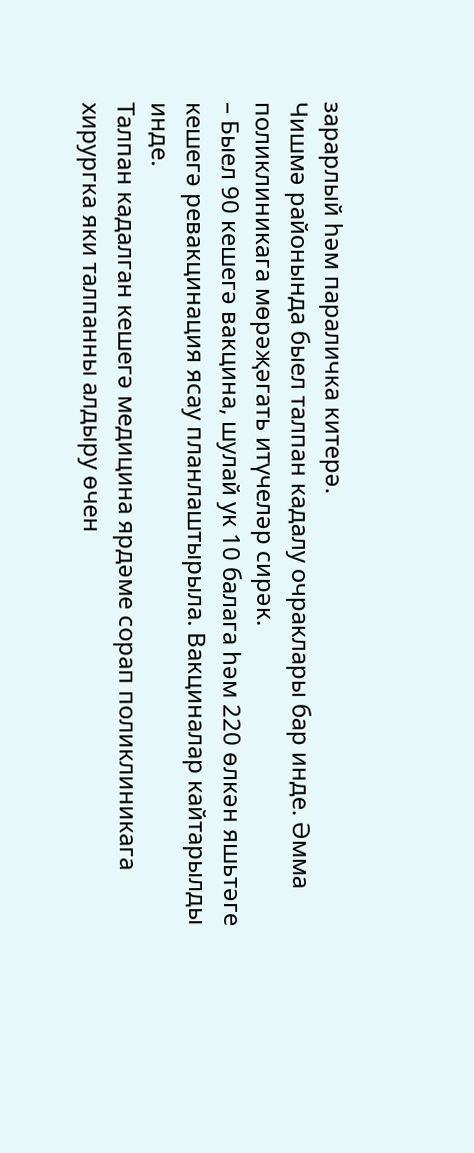зарарлый һәм параличка китерә.
Чишмә районында быел талпан кадалу очраклары бар инде. Әмма поликлиникага мөрәҗәгать итүчеләр сирәк.
– Быел 90 кешегә вакцина, шулай ук 10 балага һәм 220 өлкән яшьтәге кешегә ревакцинация ясау планлаштырыла. Вакциналар кайтарылды инде.
Талпан кадалган кешегә медицина ярдәме сорап поликлиникага хирургка яки талпанны алдыру өчен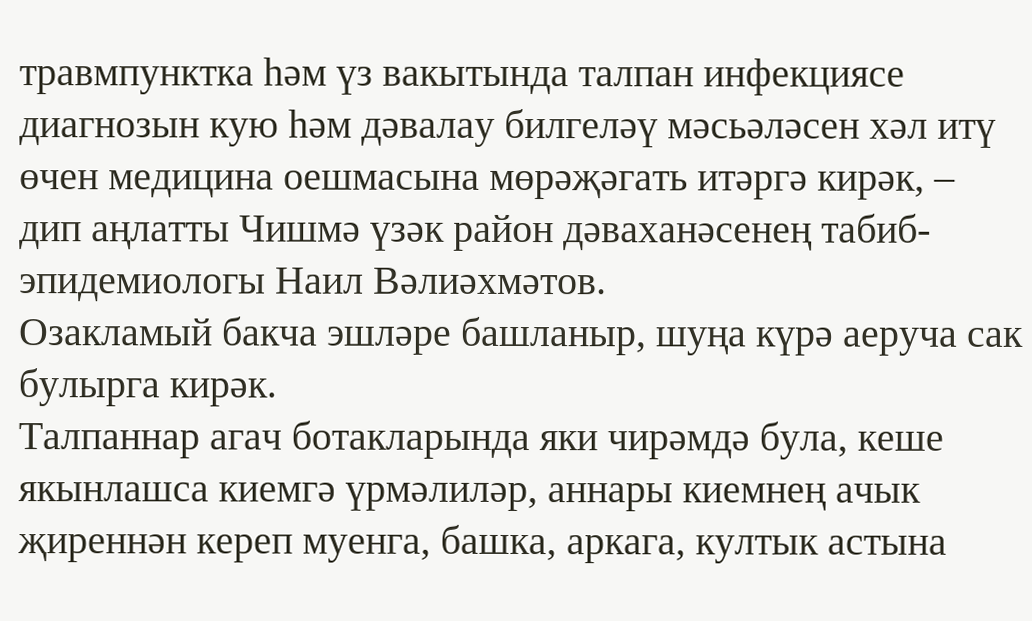травмпунктка һәм үз вакытында талпан инфекциясе диагнозын кую һәм дәвалау билгеләү мәсьәләсен хәл итү өчен медицина оешмасына мөрәҗәгать итәргә кирәк, – дип аңлатты Чишмә үзәк район дәваханәсенең табиб-эпидемиологы Наил Вәлиәхмәтов.
Озакламый бакча эшләре башланыр, шуңа күрә аеруча сак булырга кирәк.
Талпаннар агач ботакларында яки чирәмдә була, кеше якынлашса киемгә үрмәлиләр, аннары киемнең ачык җиреннән кереп муенга, башка, аркага, култык астына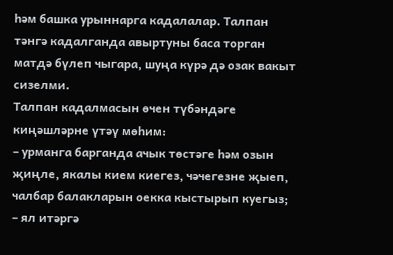һәм башка урыннарга кадалалар. Талпан тәнгә кадалганда авыртуны баса торган матдә бүлеп чыгара, шуңа күрә дә озак вакыт сизелми.
Талпан кадалмасын өчен түбәндәге киңәшләрне үтәү мөһим:
– урманга барганда ачык төстәге һәм озын җиңле, якалы кием киегез, чәчегезне җыеп, чалбар балакларын оекка кыстырып куегыз;
– ял итәргә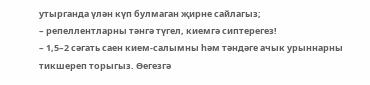утырганда үлән күп булмаган җирне сайлагыз;
– репеллентларны тәнгә түгел, киемгә сиптерегез!
– 1,5–2 сәгать саен кием-салымны һәм тәндәге ачык урыннарны тикшереп торыгыз. Өегезгә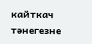кайткач тәнегезне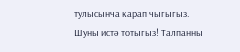тулысынча карап чыгыгыз.
Шуны истә тотыгыз! Талпанны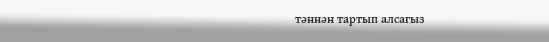тәннән тартып алсагыз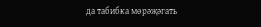да табибка мөрәҗәгать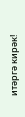итәргә кирәк!